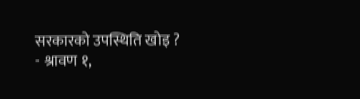सरकारको उपस्थिति खोइ ?
- श्रावण १,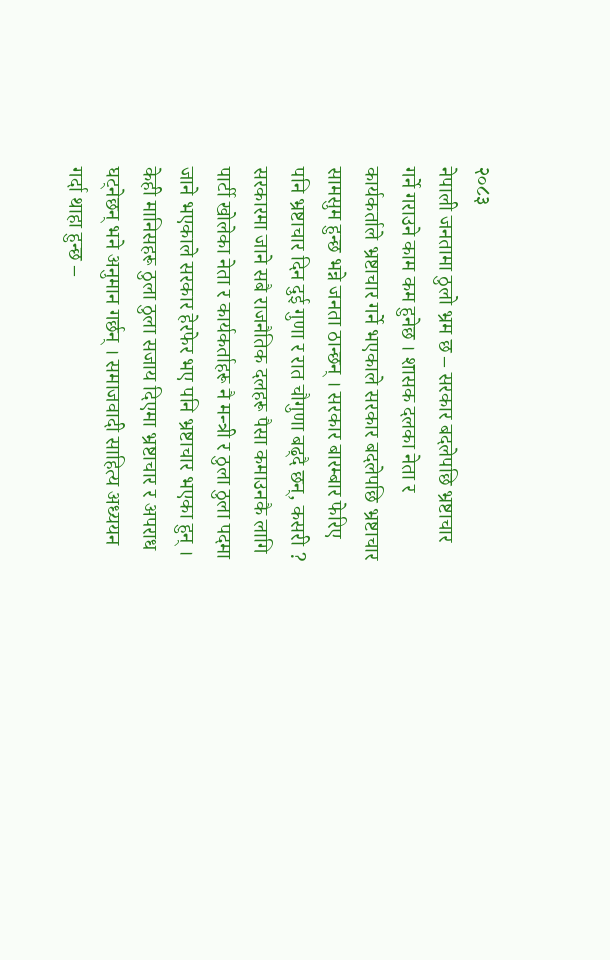२०८३
नेपाली जनतामा ठुलो भ्रम छ – सरकार बदलेपछि भ्रष्टाचार गर्ने गराउने काम कम हुनेछ । शासक दलका नेता र कार्यकर्ताले भ्रष्टाचार गर्ने भएकाले सरकार बदलेपछि भ्रष्टाचार सामसुम हुन्छ भन्ने जनता ठान्छन् । सरकार बारम्बार फेरिए पनि भ्रष्टाचार दिन दुई गुणा र रात चौगुणा बढ्दै छन्, कसरी ?
सरकारमा जाने सबै राजनैतिक दलहरू पैसा कमाउनकै लागि पार्टी खोलेका नेता र कार्यकर्ताहरू नै मन्त्री र ठुला ठुला पदमा जाने भएकाले सरकार हेरफेर भए पनि भ्रष्टाचार भएका हुन् ।
केही मानिसहरू ठुला ठुला सजाय दिएमा भ्रष्टाचार र अपराध घट्नेछन् भने अनुमान गर्छन् । समाजवादी साहित्य अध्ययन गर्दा थाहा हुन्छ –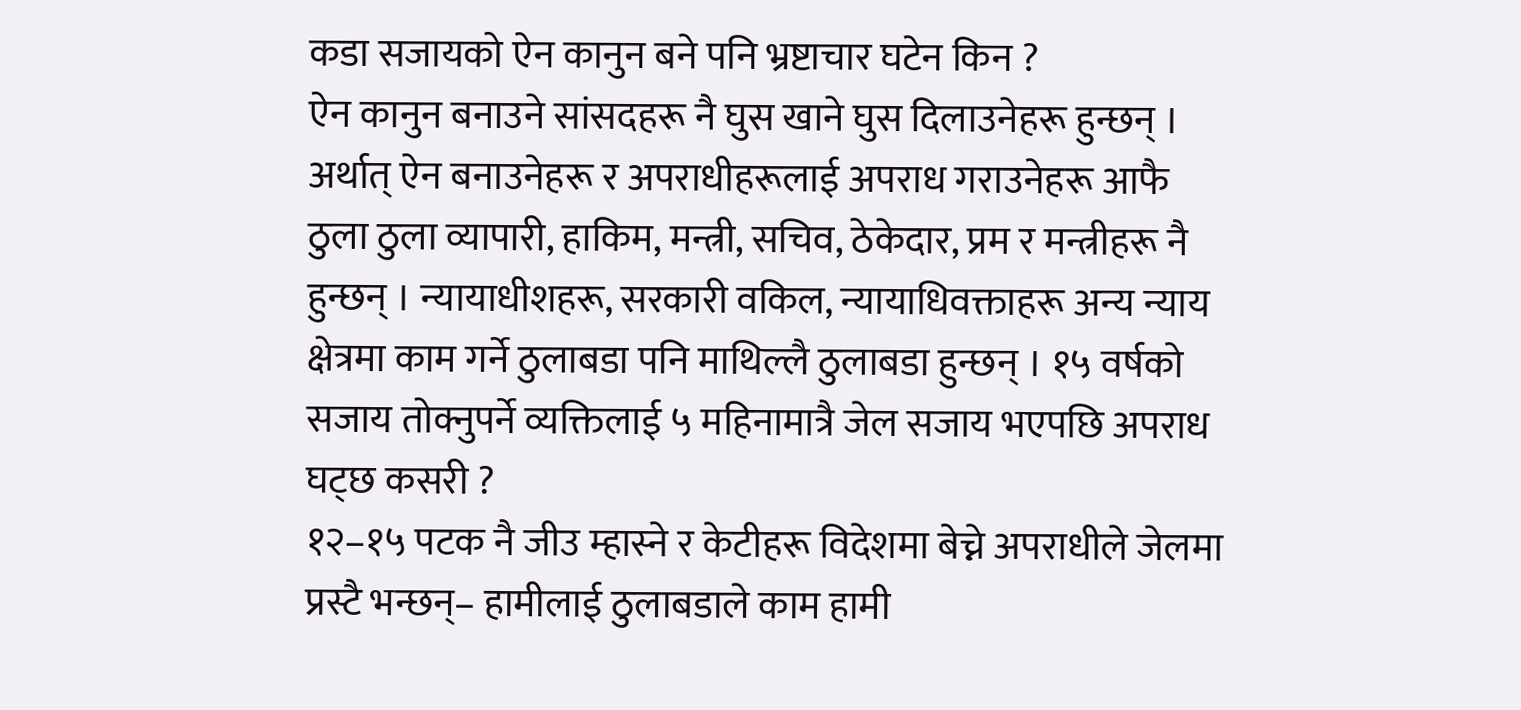कडा सजायको ऐन कानुन बने पनि भ्रष्टाचार घटेन किन ?
ऐन कानुन बनाउने सांसदहरू नै घुस खाने घुस दिलाउनेहरू हुन्छन् । अर्थात् ऐन बनाउनेहरू र अपराधीहरूलाई अपराध गराउनेहरू आफै ठुला ठुला व्यापारी, हाकिम, मन्त्री, सचिव, ठेकेदार, प्रम र मन्त्रीहरू नै हुन्छन् । न्यायाधीशहरू, सरकारी वकिल, न्यायाधिवक्ताहरू अन्य न्याय क्षेत्रमा काम गर्ने ठुलाबडा पनि माथिल्लै ठुलाबडा हुन्छन् । १५ वर्षको सजाय तोक्नुपर्ने व्यक्तिलाई ५ महिनामात्रै जेल सजाय भएपछि अपराध घट्छ कसरी ?
१२–१५ पटक नै जीउ म्हास्ने र केटीहरू विदेशमा बेच्ने अपराधीले जेलमा प्रस्टै भन्छन्– हामीलाई ठुलाबडाले काम हामी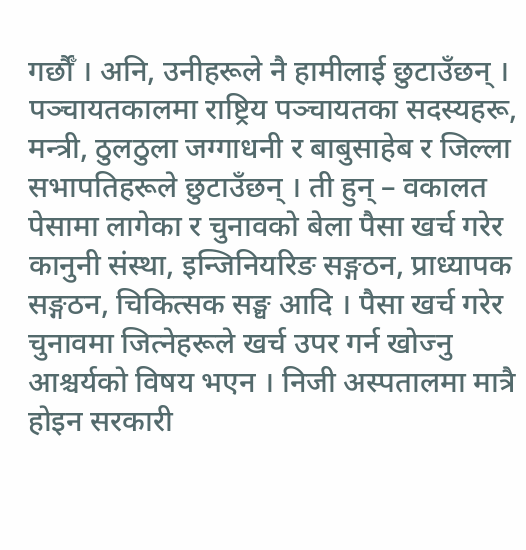गर्छौँ । अनि, उनीहरूले नै हामीलाई छुटाउँछन् । पञ्चायतकालमा राष्ट्रिय पञ्चायतका सदस्यहरू, मन्त्री, ठुलठुला जग्गाधनी र बाबुसाहेब र जिल्ला सभापतिहरूले छुटाउँछन् । ती हुन् – वकालत पेसामा लागेका र चुनावको बेला पैसा खर्च गरेर कानुनी संस्था, इन्जिनियरिङ सङ्गठन, प्राध्यापक सङ्गठन, चिकित्सक सङ्घ आदि । पैसा खर्च गरेर चुनावमा जित्नेहरूले खर्च उपर गर्न खोज्नु आश्चर्यको विषय भएन । निजी अस्पतालमा मात्रै होइन सरकारी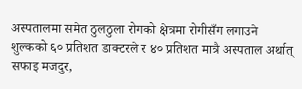अस्पतालमा समेत ठुलठुला रोगको क्षेत्रमा रोगीसँग लगाउने शुल्कको ६० प्रतिशत डाक्टरले र ४० प्रतिशत मात्रै अस्पताल अर्थात् सफाइ मजदुर,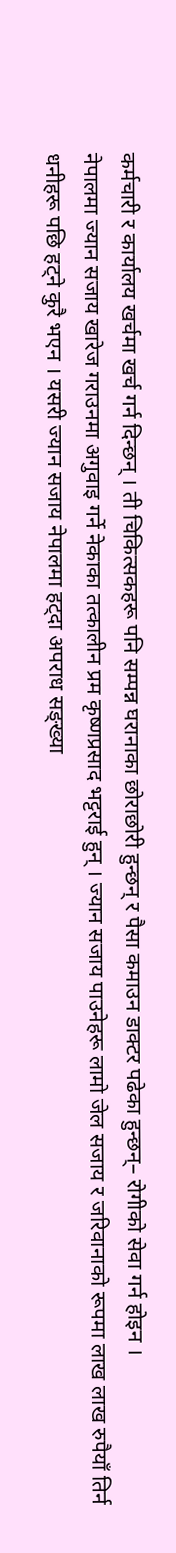कर्मचारी र कार्यालय खर्चमा खर्च गर्न दिन्छन् । ती चिकित्सकहरू पनि सम्पन्न घरानाका छोराछोरी हुन्छन् र पैसा कमाउन डाक्टर पढेका हुन्छन्– रोगीको सेवा गर्न होइन ।
नेपालमा ज्यान सजाय खारेज गराउनमा अगुवाइ गर्ने नेकाका तत्कालीन प्रम कृष्णप्रसाद भट्टराई हुन् । ज्यान सजाय पाउनेहरू लामो जेल सजाय र जरिवानाको रूपमा लाख लाख रुपैयाँ तिर्न धनीहरू पछि हट्ने कुरै भएन । यसरी ज्यान सजाय नेपालमा हट्दा अपराध सङ्ख्या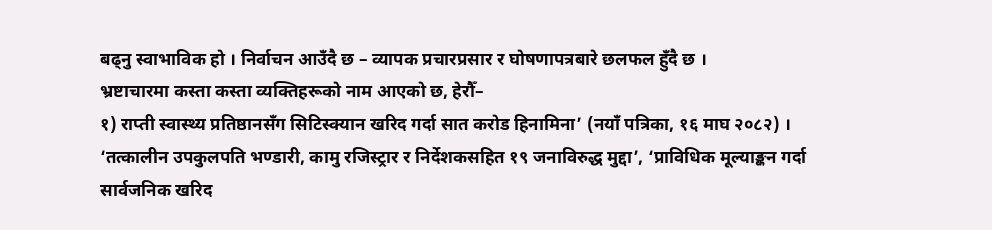बढ्नु स्वाभाविक हो । निर्वाचन आउँदै छ – व्यापक प्रचारप्रसार र घोषणापत्रबारे छलफल हुँदै छ ।
भ्रष्टाचारमा कस्ता कस्ता व्यक्तिहरूको नाम आएको छ, हेरौँ–
१) राप्ती स्वास्थ्य प्रतिष्ठानसँग सिटिस्क्यान खरिद गर्दा सात करोड हिनामिना’ (नयाँ पत्रिका, १६ माघ २०८२) ।
‘तत्कालीन उपकुलपति भण्डारी, कामु रजिस्ट्रार र निर्देशकसहित १९ जनाविरुद्ध मुद्दा’, ‘प्राविधिक मूल्याङ्कन गर्दा सार्वजनिक खरिद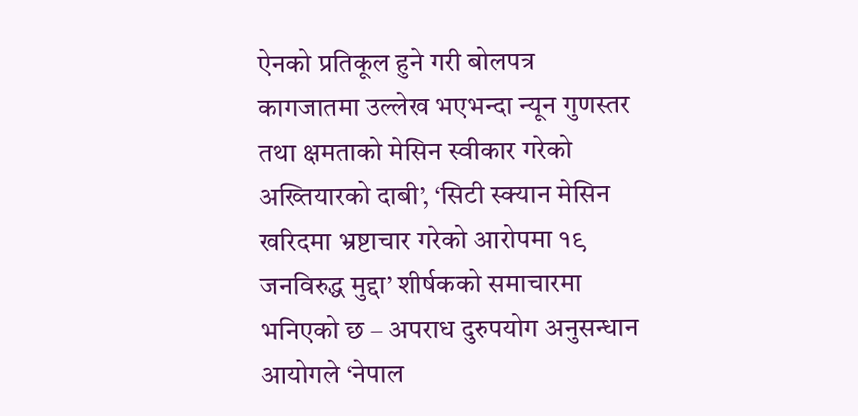ऐनको प्रतिकूल हुने गरी बोलपत्र कागजातमा उल्लेख भएभन्दा न्यून गुणस्तर तथा क्षमताको मेसिन स्वीकार गरेको अख्तियारको दाबी’, ‘सिटी स्क्यान मेसिन खरिदमा भ्रष्टाचार गरेको आरोपमा १९ जनविरुद्ध मुद्दा’ शीर्षकको समाचारमा भनिएको छ – अपराध दुरुपयोग अनुसन्धान आयोगले ‘नेपाल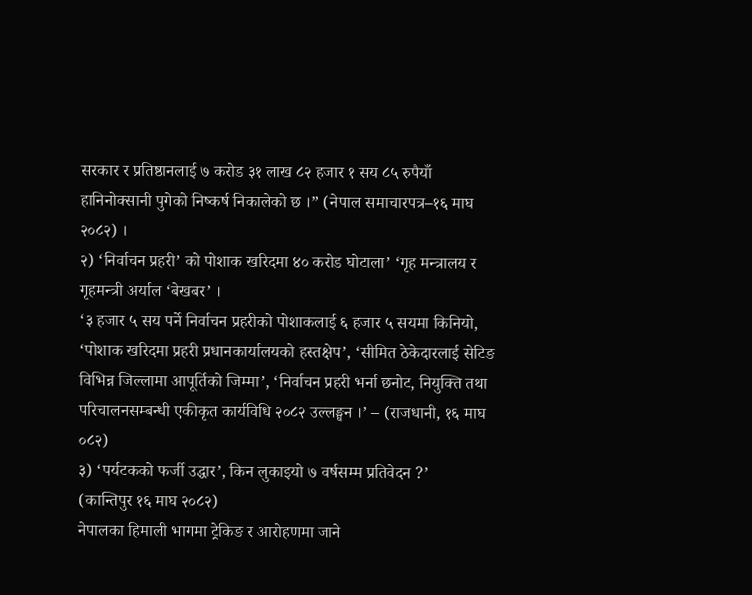सरकार र प्रतिष्ठानलाई ७ करोड ३१ लाख ८२ हजार १ सय ८५ रुपैयाँ हानिनोक्सानी पुगेको निष्कर्ष निकालेको छ ।” (नेपाल समाचारपत्र–१६ माघ २०८२) ।
२) ‘निर्वाचन प्रहरी’ को पोशाक खरिदमा ४० करोड घोटाला’ ‘गृह मन्त्रालय र गृहमन्त्री अर्याल ‘बेखबर’ ।
‘३ हजार ५ सय पर्ने निर्वाचन प्रहरीको पोशाकलाई ६ हजार ५ सयमा किनियो, ‘पोशाक खरिदमा प्रहरी प्रधानकार्यालयको हस्तक्षेप’, ‘सीमित ठेकेदारलाई सेटिङ विभिन्न जिल्लामा आपूर्तिको जिम्मा’, ‘निर्वाचन प्रहरी भर्ना छनोट, नियुक्ति तथा परिचालनसम्बन्धी एकीकृत कार्यविधि २०८२ उल्लङ्घन ।’ – (राजधानी, १६ माघ ०८२)
३) ‘पर्यटकको फर्जी उद्धार’, किन लुकाइयो ७ वर्षसम्म प्रतिवेदन ?’
(कान्तिपुर १६ माघ २०८२)
नेपालका हिमाली भागमा ट्रेकिङ र आरोहणमा जाने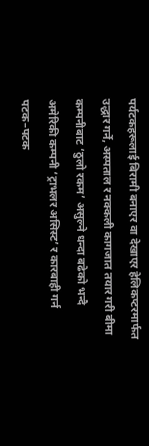पर्यटकहरूलाई बिरामी बनाएर वा देखाएर हेलिकप्टरमार्फत उद्धार गर्ने, अस्पताल र नक्कली कागजात तयार गरी बीमा कम्पनीबाट ‘ठुलो रकम’ असुल्ने धन्दा बढेको भन्दै अमेरिकी कम्पनी ‘ट्राभलर असिस्ट’ र कारबाही गर्न पटक–पटक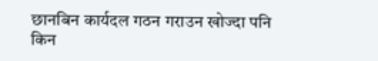छानबिन कार्यदल गठन गराउन खोज्दा पनि किन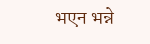भएन भन्ने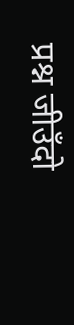प्रश्न जीउँदो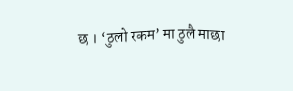छ । ‘ठुलो रकम’ मा ठुलै माछा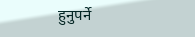हुनुपर्ने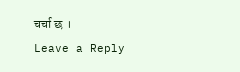चर्चा छ ।
Leave a Reply